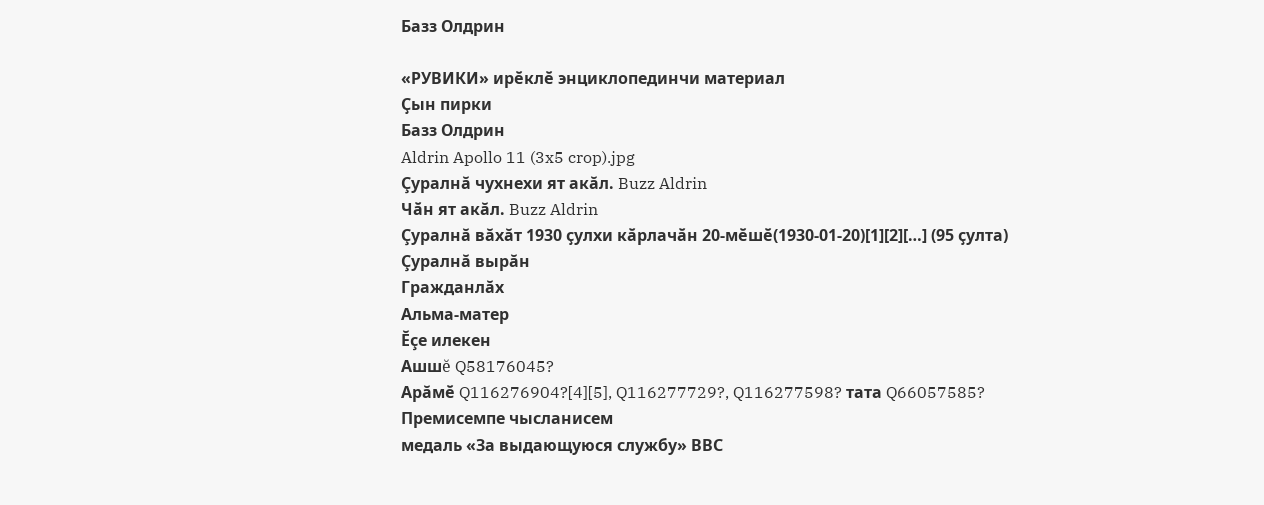Базз Олдрин

«РУВИКИ» ирӗклӗ энциклопединчи материал
Ҫын пирки
Базз Олдрин
Aldrin Apollo 11 (3x5 crop).jpg
Çуралнă чухнехи ят акăл. Buzz Aldrin
Чӑн ят акăл. Buzz Aldrin
Çуралнă вăхăт 1930 ҫулхи кӑрлачӑн 20-мӗшӗ(1930-01-20)[1][2][…] (95 ҫулта)
Çуралнă вырăн
Гражданлăх
Альма-матер
Ĕçе илекен
Ашшĕ Q58176045?
Арăмӗ Q116276904?[4][5], Q116277729?, Q116277598? тата Q66057585?
Премисемпе чысланисем
медаль «За выдающуюся службу» ВВС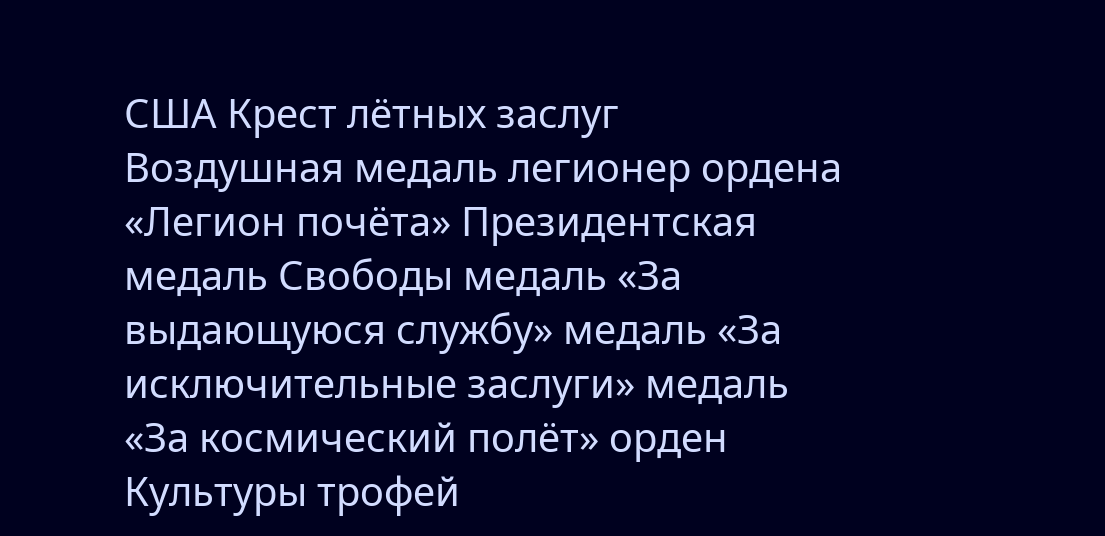США Крест лётных заслуг Воздушная медаль легионер ордена «Легион почёта» Президентская медаль Свободы медаль «За выдающуюся службу» медаль «За исключительные заслуги» медаль «За космический полёт» орден Культуры трофей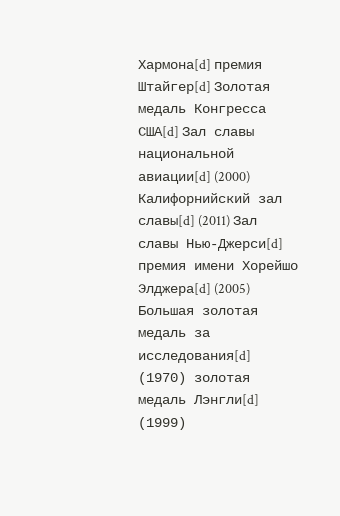Хармона[d] премия Штайгер[d] Золотая медаль Конгресса США[d] Зал славы национальной авиации[d] (2000) Калифорнийский зал славы[d] (2011) Зал славы Нью-Джерси[d] премия имени Хорейшо Элджера[d] (2005) Большая золотая медаль за исследования[d] (1970) золотая медаль Лэнгли[d] (1999)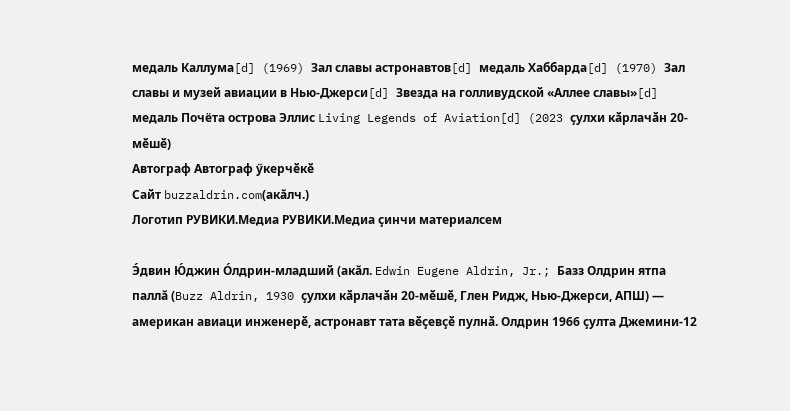медаль Каллума[d] (1969) Зал славы астронавтов[d] медаль Хаббарда[d] (1970) Зал славы и музей авиации в Нью-Джерси[d] Звезда на голливудской «Аллее славы»[d] медаль Почёта острова Эллис Living Legends of Aviation[d] (2023 ҫулхи кӑрлачӑн 20-мӗшӗ)
Автограф Автограф ӳкерчӗкӗ
Сайт buzzaldrin.com(акăлч.)
Логотип РУВИКИ.Медиа РУВИКИ.Медиа ҫинчи материалсем

Э́двин Ю́джин О́лдрин-младший (акăл. Edwin Eugene Aldrin, Jr.; Базз Олдрин ятпа паллă (Buzz Aldrin, 1930 ҫулхи кӑрлачӑн 20-мӗшӗ, Глен Ридж, Нью-Джерси, АПШ) — американ авиаци инженерӗ, астронавт тата вӗҫевҫӗ пулнӑ. Олдрин 1966 ҫулта Джемини-12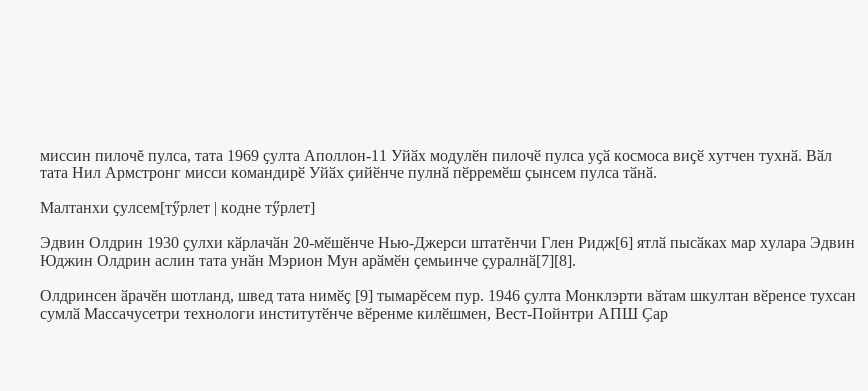миссин пилочĕ пулса, тата 1969 ҫулта Аполлон-11 Уйӑх модулӗн пилочӗ пулса уҫӑ космоса виҫӗ хутчен тухнӑ. Вӑл тата Нил Армстронг мисси командирӗ Уйӑх ҫийӗнче пулнӑ пӗрремӗш ҫынсем пулса тӑнӑ.

Малтанхи ҫулсем[тӳрлет | кодне тӳрлет]

Эдвин Олдрин 1930 ҫулхи кӑрлачӑн 20-мӗшӗнче Нью-Джерси штатĕнчи Глен Ридж[6] ятлӑ пысӑках мар хулара Эдвин Юджин Олдрин аслин тата унӑн Мэрион Мун арӑмӗн çемьинче ҫуралнӑ[7][8].

Олдринсен ӑрачӗн шотланд, швед тата нимӗҫ [9] тымарӗсем пур. 1946 ҫулта Монклэрти вӑтам шкултан вӗренсе тухсан сумлӑ Массачусетри технологи институтӗнче вӗренме килӗшмен, Вест-Пойнтри АПШ Ҫар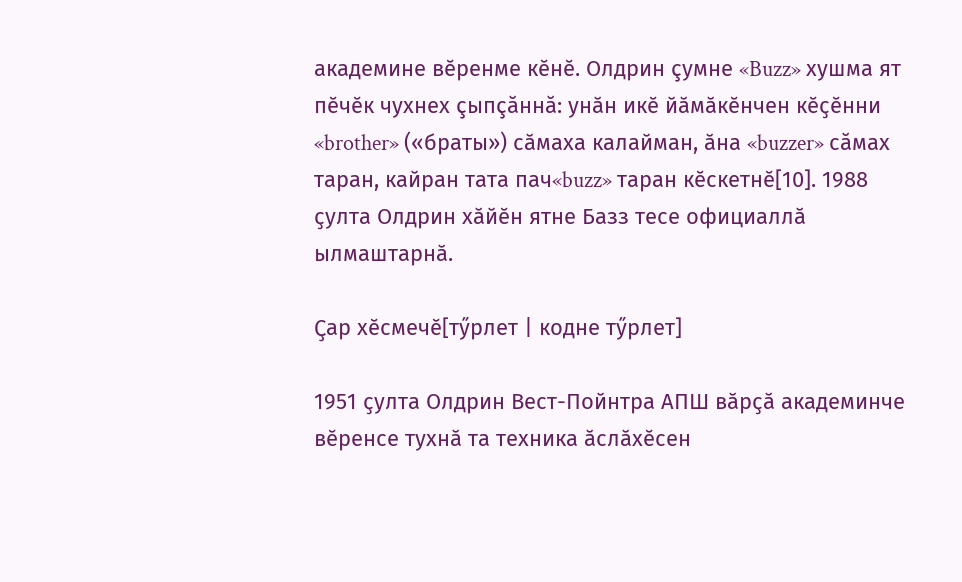академине вӗренме кӗнӗ. Олдрин çумне «Buzz» хушма ят пӗчӗк чухнех çыпçăннă: унӑн икӗ йӑмӑкӗнчен кӗҫӗнни «brother» («браты») сӑмаха калайман, ӑна «buzzer» сăмах таран, кайран тата пач«buzz» таран кӗскетнӗ[10]. 1988 ҫулта Олдрин хӑйӗн ятне Базз тесе официаллӑ ылмаштарнӑ.

Ҫар хӗсмечӗ[тӳрлет | кодне тӳрлет]

1951 ҫулта Олдрин Вест-Пойнтра АПШ вӑрҫӑ академинче вӗренсе тухнӑ та техника ӑслӑхӗсен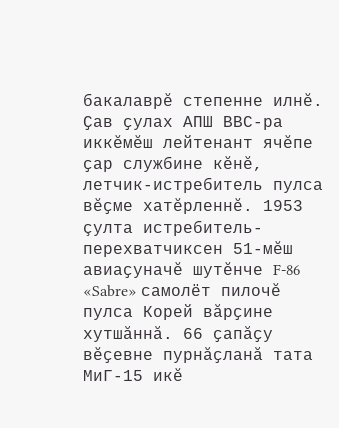бакалаврӗ степенне илнӗ. Ҫав ҫулах АПШ ВВС-ра иккӗмӗш лейтенант ячӗпе ҫар службине кӗнĕ, летчик-истребитель пулса вӗҫме хатӗрленнӗ. 1953 çулта истребитель-перехватчиксен 51-мӗш авиаҫуначӗ шутӗнче F-86 «Sabre» самолёт пилочĕ пулса Корей вӑрҫине хутшӑннӑ. 66 ҫапӑҫу вӗҫевне пурнӑҫланӑ тата МиГ-15 икӗ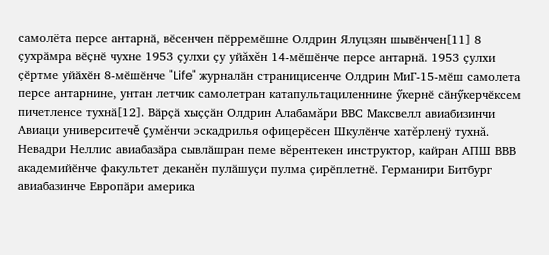самолёта персе антарнӑ, вӗсенчен пӗрремӗшне Олдрин Ялуцзян шывӗнчен[11] 8 ҫухрӑмра вӗҫнӗ чухне 1953 ҫулхи ҫу уйăхĕн 14-мӗшӗнче персе антарнӑ. 1953 ҫулхи ҫӗртме уйӑхӗн 8-мӗшӗнче "Life" журналӑн страницисенче Олдрин МиГ-15-мӗш самолета персе антарнине, унтан летчик самолетран катапультациленнине ӳкернӗ сӑнӳкерчӗксем пичетленсе тухнӑ[12]. Вӑрҫӑ хыҫҫӑн Олдрин Алабамăри ВВС Максвелл авиабизинчи Авиаци университечĕ çумĕнчи эскадрилья офицерӗсен Шкулӗнче хатĕрленÿ тухнă. Невадри Неллис авиабазӑра сывлӑшран пеме вĕрентекен инструктор, кайран АПШ ВВВ академийӗнче факультет деканĕн пулӑшуҫи пулма ҫирӗплетнӗ. Германири Битбург авиабазинче Европӑри америка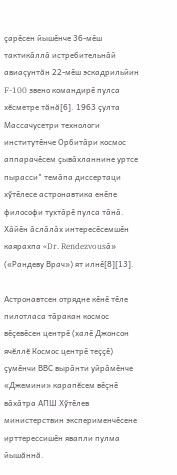ҫарӗсен йышӗнче 36-мӗш тактикӑллӑ истребительнӑй авиаçунтăн 22-мӗш эскадрильйин F-100 звено командирӗ пулса хĕсметре тăнă[6]. 1963 ҫулта Массачусетри технологи институтӗнче Орбитӑри космос аппарачӗсем ҫывӑхланнине уртсе пырасси" темӑпа диссертаци хӳтӗлесе астронавтика енӗпе философи тухтӑрӗ пулса тӑнӑ. Хӑйӗн ӑслӑлӑх интересӗсемшӗн каярахпа «Dr. Rendezvousӑ» («Рандеву Врач») ят илнӗ[8][13].

Астронавтсен отрядне кӗнӗ тӗле пилотласа тӑракан космос вӗҫевӗсен центрӗ (халӗ Джонсон ячĕллĕ Космос центрӗ теҫҫӗ) ҫумӗнчи ВВС вырӑнти уйрӑмӗнче «Джемини» карапĕсем вӗҫнӗ вӑхӑтра АПШ Хӳтӗлев министерствин эксперименчӗсене ирттерессишӗн явапли пулма йышăннă.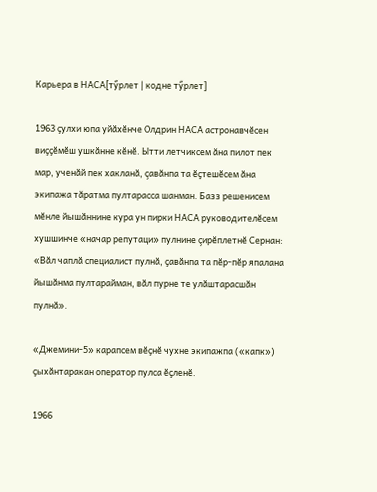Карьера в НАСА[тӳрлет | кодне тӳрлет]

1963 ҫулхи юпа уйӑхӗнче Олдрин НАСА астронавчӗсен виҫҫӗмӗш ушкӑнне кӗнӗ. Ытти летчиксем ăна пилот пек мар, ученӑй пек хакланӑ, çавăнпа та ӗҫтешӗсем ӑна экипажа тăратма пултарасса шанман. Базз решенисем мĕнле йышӑннине кура ун пирки НАСА руководителĕсем хушшинче «начар репутаци» пулнине çирĕплетнĕ Сернан: «Вӑл чаплӑ специалист пулнӑ, ҫавӑнпа та пӗр-пӗр япалана йышӑнма пултарайман, вӑл пурне те улӑштарасшӑн пулнӑ».

«Джемини-5» карапсем вӗҫнӗ чухне экипажпа («капк») ҫыхӑнтаракан оператор пулса ӗҫленӗ.

1966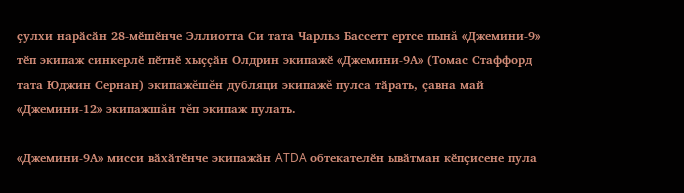ҫулхи нарӑсӑн 28-мӗшӗнче Эллиотта Си тата Чарльз Бассетт ертсе пынă «Джемини-9» тӗп экипаж синкерлӗ пӗтнӗ хыҫҫӑн Олдрин экипажӗ «Джемини-9А» (Томас Стаффорд тата Юджин Сернан) экипажĕшĕн дубляци экипажĕ пулса тӑрать, çавна май «Джемини-12» экипажшăн тĕп экипаж пулать.

«Джемини-9А» мисси вӑхӑтӗнче экипажӑн ATDA обтекателӗн ывӑтман кӗпҫисене пула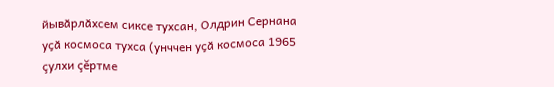йывӑрлӑхсем сиксе тухсан, Олдрин Сернана уҫӑ космоса тухса (унччен уҫӑ космоса 1965 çулхи çĕртме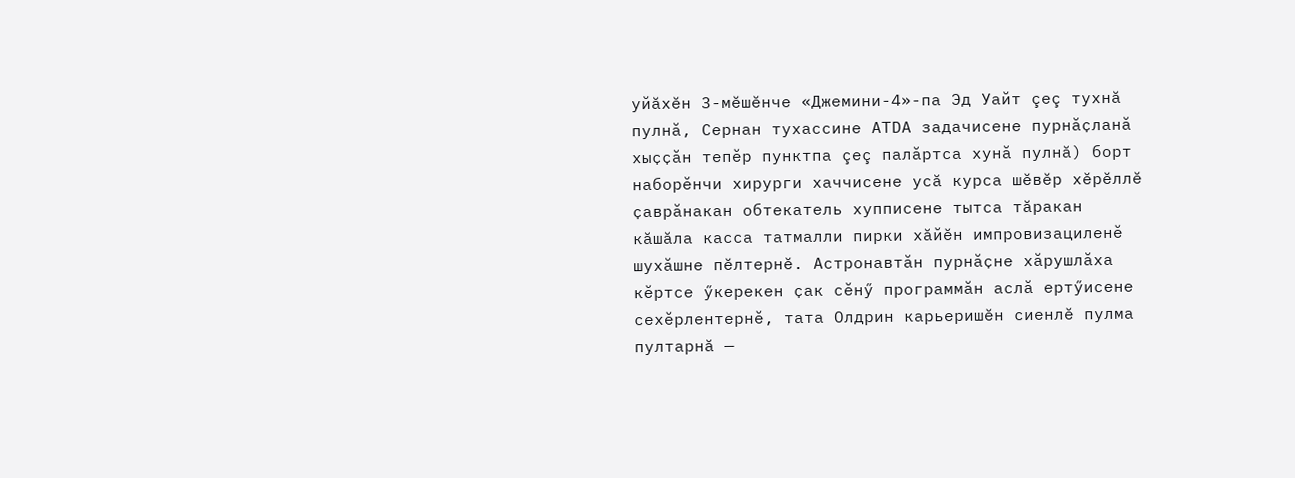уйăхĕн 3-мĕшĕнче «Джемини-4»-па Эд Уайт çеç тухнă пулнӑ, Сернан тухассине ATDA задачисене пурнӑҫланӑ хыҫҫӑн тепӗр пунктпа çеç палӑртса хунӑ пулнă) борт наборӗнчи хирурги хаччисене усă курса шĕвĕр хĕрĕллĕ ҫаврӑнакан обтекатель хупписене тытса тăракан кăшăла касса татмалли пирки хăйĕн импровизациленӗ шухӑшне пĕлтернĕ. Астронавтӑн пурнӑҫне хӑрушлӑха кӗртсе ӳкерекен ҫак сӗнӳ программӑн аслӑ ертӳисене сехӗрлентернӗ, тата Олдрин карьеришĕн сиенлĕ пулма пултарнă —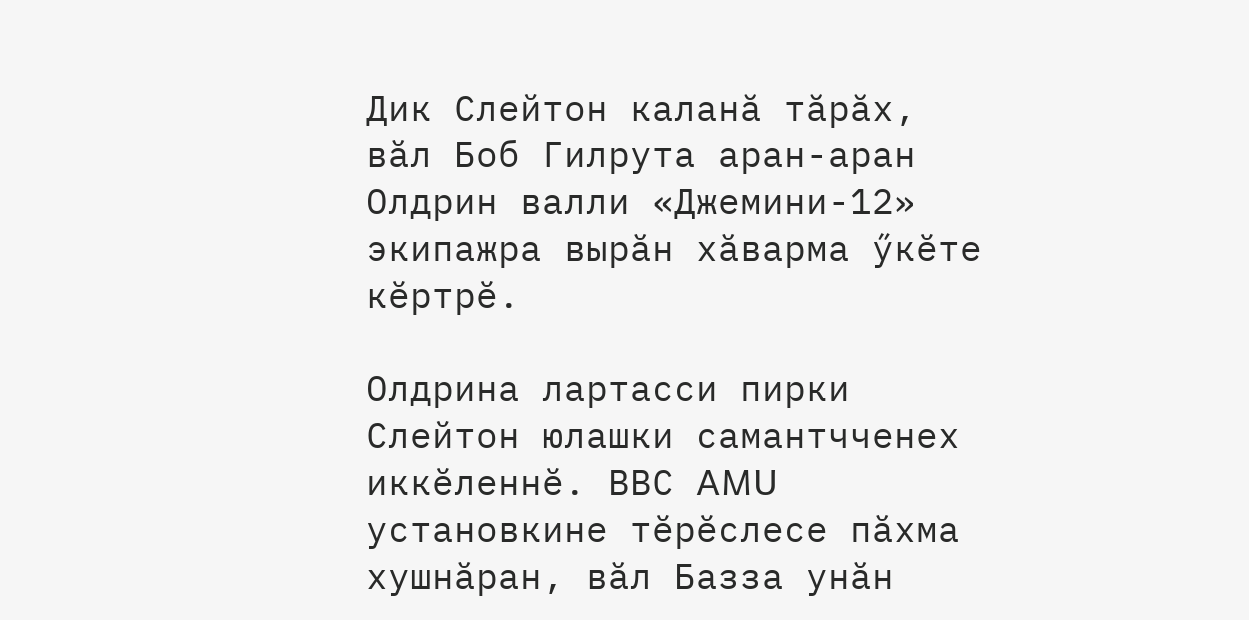Дик Слейтон каланă тăрăх, вӑл Боб Гилрута аран-аран Олдрин валли «Джемини-12» экипажра вырӑн хӑварма ӳкӗте кӗртрӗ.

Олдрина лартасси пирки Слейтон юлашки самантчченех иккӗленнӗ. ВВС AMU установкине тӗрӗслесе пӑхма хушнӑран, вӑл Базза унӑн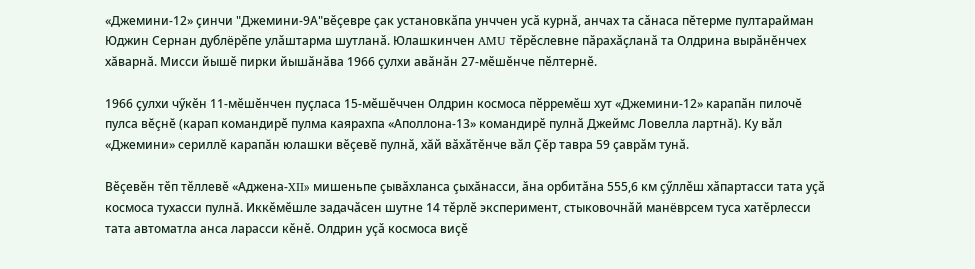«Джемини-12» çинчи "Джемини-9А"вӗҫевре ҫак установкӑпа унччен усӑ курнӑ, анчах та сӑнаса пĕтерме пултарайман Юджин Сернан дублёрӗпе улӑштарма шутланӑ. Юлашкинчен AMU тӗрӗслевне пӑрахӑҫланӑ та Олдрина вырӑнĕнчех хăварнă. Мисси йышӗ пирки йышӑнӑва 1966 ҫулхи авӑнӑн 27-мӗшӗнче пӗлтернӗ.

1966 ҫулхи чӳкӗн 11-мӗшӗнчен пуҫласа 15-мӗшӗччен Олдрин космоса пӗрремӗш хут «Джемини-12» карапӑн пилочĕ пулса вĕçнĕ (карап командирӗ пулма каярахпа «Аполлона-13» командирӗ пулнӑ Джеймс Ловелла лартнă). Ку вӑл «Джемини» сериллĕ карапăн юлашки вӗҫевӗ пулнӑ, хăй вӑхӑтӗнче вӑл Ҫӗр тавра 59 ҫаврӑм тунӑ.

Вӗҫевӗн тӗп тӗллевӗ «Аджена-XII» мишеньпе ҫывӑхланса çыхăнасси, ӑна орбитӑна 555,6 км ҫӳллӗш хӑпартасси тата уҫӑ космоса тухасси пулнă. Иккӗмӗшле задачӑсен шутне 14 тӗрлӗ эксперимент, стыковочнӑй манёврсем туса хатӗрлесси тата автоматла анса ларасси кӗнӗ. Олдрин уҫӑ космоса виҫӗ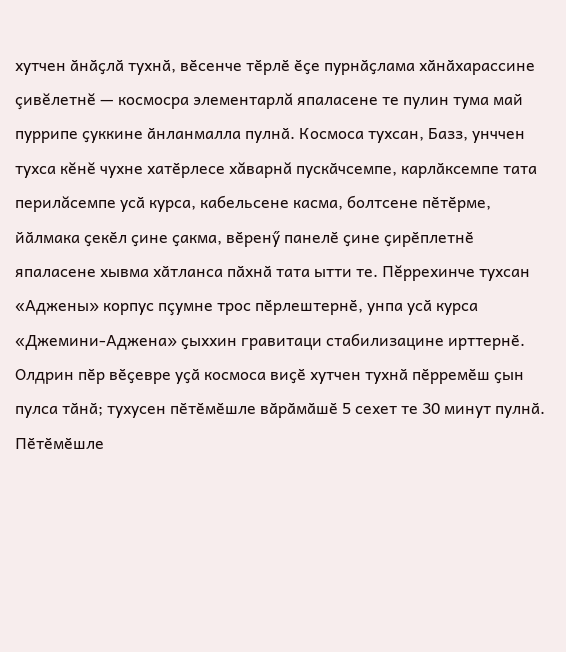хутчен ӑнӑҫлӑ тухнӑ, вӗсенче тӗрлӗ ӗҫе пурнӑҫлама хӑнӑхарассине çивĕлетнĕ — космосра элементарлă япаласене те пулин тума май пуррипе ҫуккине ӑнланмалла пулнӑ. Космоса тухсан, Базз, унччен тухса кĕнĕ чухне хатӗрлесе хăварнă пускӑчсемпе, карлӑксемпе тата перилăсемпе усӑ курса, кабельсене касма, болтсене пӗтӗрме, йӑлмака ҫекӗл ҫине ҫакма, вӗренӳ панелӗ ҫине ҫирӗплетнӗ япаласене хывма хӑтланса пӑхнӑ тата ытти те. Пĕррехинче тухсан «Аджены» корпус пçумне трос пӗрлештернӗ, унпа усӑ курса «Джемини-Аджена» ҫыххин гравитаци стабилизацине ирттернӗ. Олдрин пӗр вӗҫевре уҫӑ космоса виҫӗ хутчен тухнӑ пӗрремӗш ҫын пулса тӑнӑ; тухусен пӗтӗмӗшле вӑрӑмӑшӗ 5 сехет те 30 минут пулнӑ. Пӗтӗмӗшле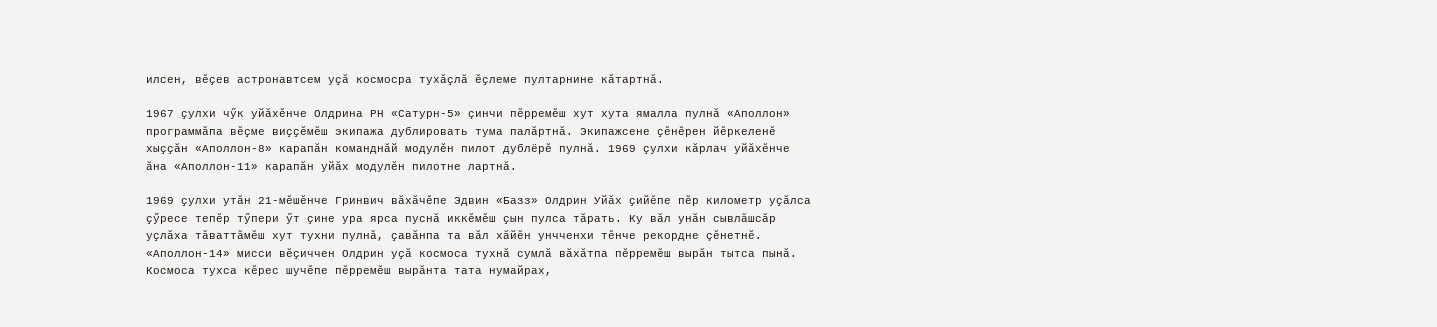илсен, вӗҫев астронавтсем уҫӑ космосра тухӑҫлӑ ӗҫлеме пултарнине кӑтартнӑ.

1967 ҫулхи чӳк уйӑхӗнче Олдрина РН «Сатурн-5» çинчи пӗрремӗш хут хута ямалла пулнӑ «Аполлон» программăпа вӗҫме виҫҫӗмӗш экипажа дублировать тума палӑртнӑ. Экипажсене ҫӗнӗрен йӗркеленӗ хыҫҫӑн «Аполлон-8» карапӑн команднӑй модулӗн пилот дублёрӗ пулнӑ. 1969 ҫулхи кӑрлач уйӑхӗнче ӑна «Аполлон-11» карапӑн уйӑх модулӗн пилотне лартнӑ.

1969 ҫулхи утӑн 21-мӗшӗнче Гринвич вӑхӑчӗпе Эдвин «Базз» Олдрин Уйӑх ҫийӗпе пӗр километр уҫӑлса ҫӳресе тепӗр тӳпери ӳт ҫине ура ярса пуснӑ иккӗмӗш ҫын пулса тӑрать. Ку вӑл унăн сывлӑшсӑр уҫлӑха тӑваттӑмӗш хут тухни пулнӑ, ҫавӑнпа та вӑл хӑйӗн унчченхи тӗнче рекордне çĕнетнĕ. «Аполлон-14» мисси вӗҫиччен Олдрин уҫӑ космоса тухнӑ сумлӑ вӑхӑтпа пĕрремĕш вырăн тытса пынă. Космоса тухса кĕрес шучӗпе пĕрремĕш вырăнта тата нумайрах,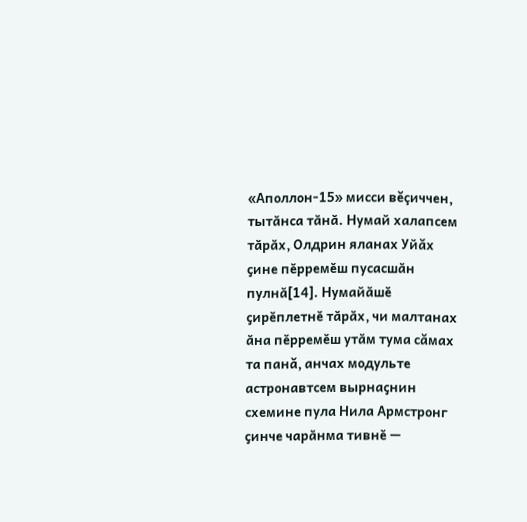«Аполлон-15» мисси вĕçиччен, тытӑнса тӑнӑ. Нумай халапсем тӑрӑх, Олдрин яланах Уйăх ҫине пӗрремӗш пусасшӑн пулнӑ[14]. Нумайӑшӗ ҫирӗплетнӗ тӑрӑх, чи малтанах ӑна пӗрремӗш утӑм тума сăмах та панă, анчах модульте астронавтсем вырнаҫнин схемине пула Нила Армстронг ҫинче чарӑнма тивнӗ —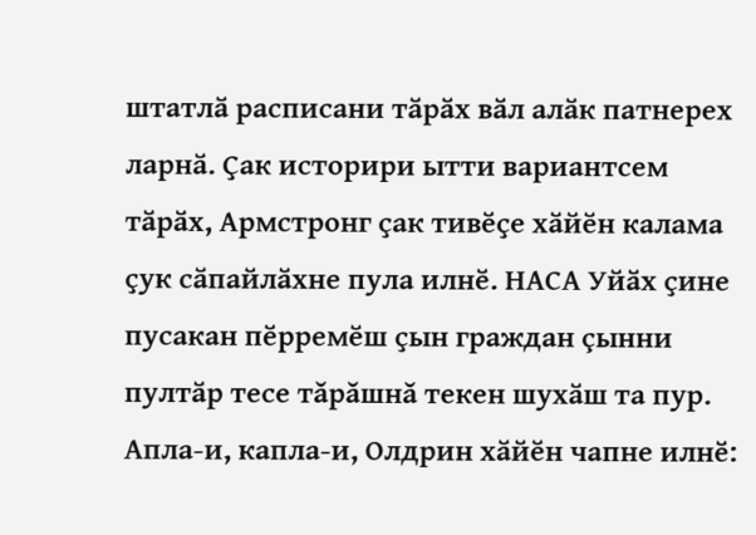штатлӑ расписани тӑрӑх вӑл алӑк патнерех ларнӑ. Ҫак историри ытти вариантсем тӑрӑх, Армстронг ҫак тивӗҫе хӑйӗн калама ҫук сӑпайлӑхне пула илнӗ. НАСА Уйӑх ҫине пусакан пӗрремӗш ҫын граждан çынни пултӑр тесе тăрăшнă текен шухӑш та пур. Апла-и, капла-и, Олдрин хӑйӗн чапне илнӗ: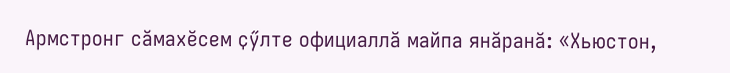Армстронг сӑмахӗсем ҫӳлте официаллӑ майпа янӑранӑ: «Хьюстон,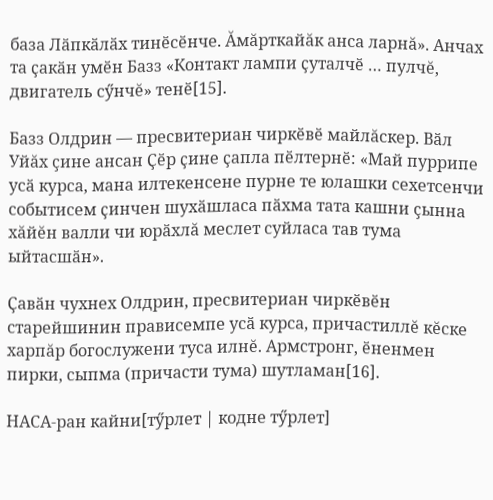база Лӑпкӑлӑх тинӗсӗнче. Ăмăрткайăк анса ларнă». Анчах та ҫакӑн умӗн Базз «Контакт лампи ҫуталчӗ … пулчĕ, двигатель сӳнчĕ» тенӗ[15].

Базз Олдрин — пресвитериан чиркӗвӗ майлăскер. Вӑл Уйăх çине ансан Ҫӗр ҫине ҫапла пӗлтернӗ: «Май пуррипе усӑ курса, мана илтекенсене пурне те юлашки сехетсенчи событисем ҫинчен шухӑшласа пӑхма тата кашни çынна хăйĕн валли чи юрӑхлă меслет суйласа тав тума ыйтасшӑн».

Ҫавӑн чухнех Олдрин, пресвитериан чиркӗвӗн старейшинин прависемпе усӑ курса, причастиллĕ кĕске харпăр богослужени туса илнĕ. Армстронг, ӗненмен пирки, сыпма (причасти тума) шутламан[16].

НАСА-ран кайни[тӳрлет | кодне тӳрлет]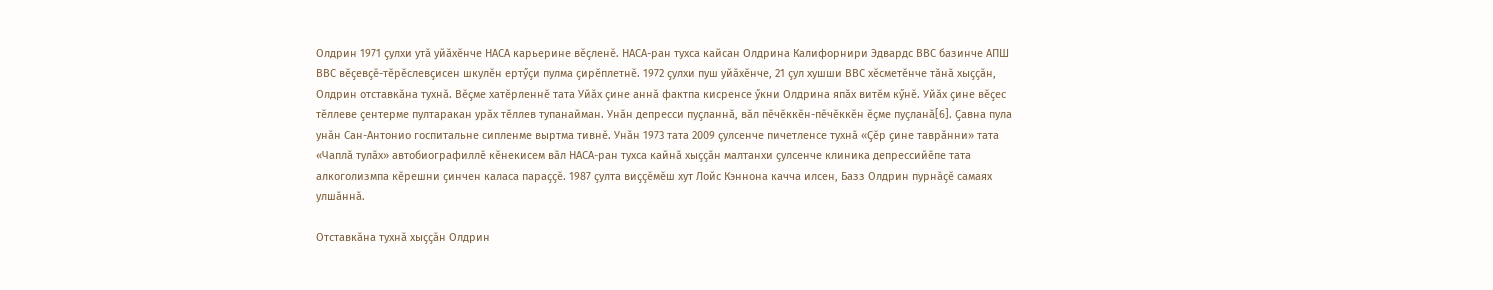Олдрин 1971 ҫулхи утӑ уйӑхӗнче НАСА карьерине вӗҫленӗ. НАСА-ран тухса кайсан Олдрина Калифорнири Эдвардс ВВС базинче АПШ ВВС вӗҫевҫӗ-тӗрӗслевҫисен шкулӗн ертӳҫи пулма ҫирӗплетнӗ. 1972 ҫулхи пуш уйӑхӗнче, 21 ҫул хушши ВВС хӗсметӗнче тӑнӑ хыҫҫӑн, Олдрин отставкӑна тухнӑ. Вӗҫме хатӗрленнӗ тата Уйӑх ҫине аннӑ фактпа кисренсе ӳкни Олдрина япӑх витӗм кӳнӗ. Уйӑх ҫине вӗҫес тӗллеве çентерме пултаракан урӑх тĕллев тупанайман. Унӑн депресси пуҫланнӑ, вӑл пӗчӗккӗн-пӗчӗккӗн ӗҫме пуҫланӑ[6]. Ҫавна пула унӑн Сан-Антонио госпитальне сипленме выртма тивнӗ. Унӑн 1973 тата 2009 ҫулсенче пичетленсе тухнӑ «Ҫӗр ҫине таврӑнни» тата «Чаплӑ тулӑх» автобиографиллӗ кӗнекисем вӑл НАСА-ран тухса кайнӑ хыҫҫӑн малтанхи ҫулсенче клиника депрессийӗпе тата алкоголизмпа кӗрешни ҫинчен каласа параҫҫӗ. 1987 ҫулта виҫҫӗмӗш хут Лойс Кэннона качча илсен, Базз Олдрин пурнӑҫӗ самаях улшӑннӑ.

Отставкӑна тухнӑ хыҫҫӑн Олдрин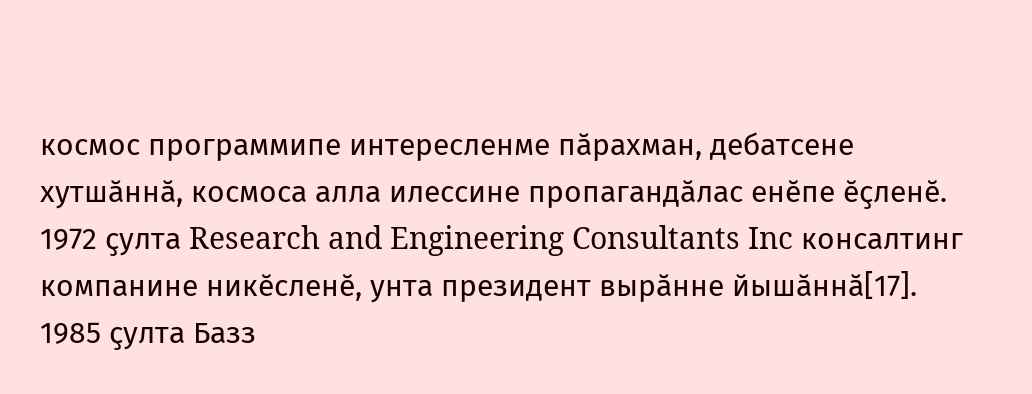космос программипе интересленме пӑрахман, дебатсене хутшӑннӑ, космоса алла илессине пропагандӑлас енӗпе ӗҫленӗ. 1972 ҫулта Research and Engineering Consultants Inc консалтинг компанине никӗсленӗ, унта президент вырӑнне йышӑннӑ[17]. 1985 ҫулта Базз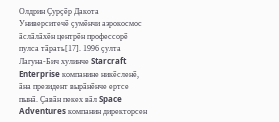Олдрин Ҫурҫӗр Дакота Университечӗ ҫумӗнчи аэрокосмос ӑслӑлӑхӗн центрӗн профессорӗ пулса тӑрать[17]. 1996 ҫулта Лагуна-Бич хулинче Starcraft Enterprise компанине никӗсленӗ, ӑна президент вырӑнӗнче ертсе пынӑ. Ҫавӑн пекех вӑл Space Adventures компанин директорсен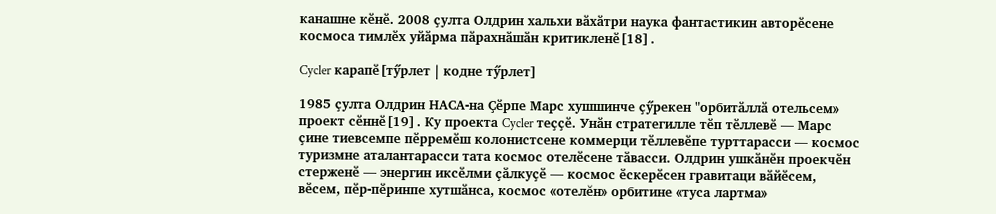канашне кӗнӗ. 2008 ҫулта Олдрин хальхи вӑхӑтри наука фантастикин авторӗсене космоса тимлӗх уйӑрма пӑрахнӑшӑн критикленӗ[18].

Cycler карапӗ[тӳрлет | кодне тӳрлет]

1985 ҫулта Олдрин НАСА-на Ҫӗрпе Марс хушшинче ҫӳрекен "орбитӑллӑ отельсем» проект сӗннӗ[19]. Ку проекта Cycler теҫҫӗ. Унӑн стратегилле тӗп тӗллевӗ — Марс ҫине тиевсемпе пӗрремӗш колонистсене коммерци тӗллевӗпе турттарасси — космос туризмне аталантарасси тата космос отелӗсене тӑвасси. Олдрин ушкӑнӗн проекчӗн стерженӗ — энергин иксӗлми ҫӑлкуҫӗ — космос ӗскерӗсен гравитаци вӑйӗсем, вӗсем, пӗр-пӗринпе хутшӑнса, космос «отелĕн» орбитине «туса лартма»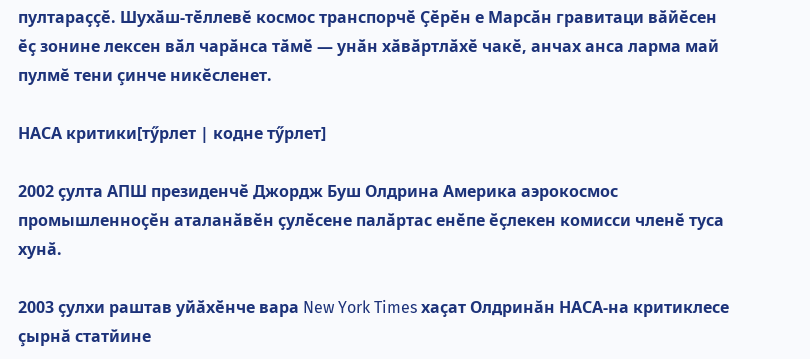пултараҫҫӗ. Шухӑш-тӗллевĕ космос транспорчӗ Ҫӗрӗн е Марсӑн гравитаци вӑйӗсен ӗҫ зонине лексен вӑл чарӑнса тӑмӗ — унӑн хӑвӑртлӑхӗ чакӗ, анчах анса ларма май пулмĕ тени çинче никĕсленет.

НАСА критики[тӳрлет | кодне тӳрлет]

2002 ҫулта АПШ президенчӗ Джордж Буш Олдрина Америка аэрокосмос промышленноҫӗн аталанӑвӗн ҫулӗсене палӑртас енӗпе ӗҫлекен комисси членӗ туса хунӑ.

2003 ҫулхи раштав уйӑхӗнче вара New York Times хаҫат Олдринăн НАСА-на критиклесе çырнă статйине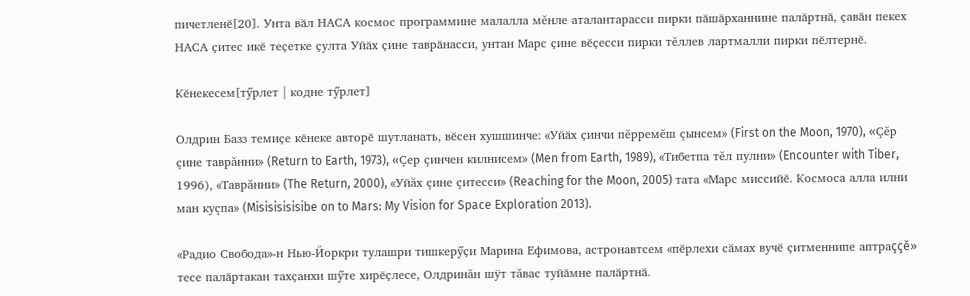пичетленӗ[20]. Унта вӑл НАСА космос программине малалла мĕнле аталантарасси пирки пӑшӑрханнине палӑртнӑ, ҫавӑн пекех НАСА ҫитес икӗ теҫетке ҫулта Уйӑх ҫине таврӑнасси, унтан Марс ҫине вӗҫесси пирки тĕллев лартмалли пирки пӗлтернӗ.

Кӗнекесем[тӳрлет | кодне тӳрлет]

Олдрин Базз темиҫе кӗнеке авторӗ шутланать, вӗсен хушшинче: «Уйӑх ҫинчи пĕрремĕш çынсем» (First on the Moon, 1970), «Çĕр çине таврăнни» (Return to Earth, 1973), «Çер çинчен килнисем» (Men from Earth, 1989), «Тибетпа тĕл пулни» (Encounter with Tiber, 1996), «Таврăнни» (The Return, 2000), «Уйăх çине çитесси» (Reaching for the Moon, 2005) тата «Марс миссийӗ. Космоса алла илни ман куçпа» (Misisisisisibe on to Mars: My Vision for Space Exploration 2013).

«Радио Свобода»-н Нью-Йоркри тулашри тишкерӳҫи Марина Ефимова, астронавтсем «пӗрлехи сӑмах вучӗ ҫитменнипе аптраççĕ» тесе палӑртакан тахҫанхи шӳте хирӗҫлесе, Олдринăн шÿт тăвас туйӑмне палӑртнӑ.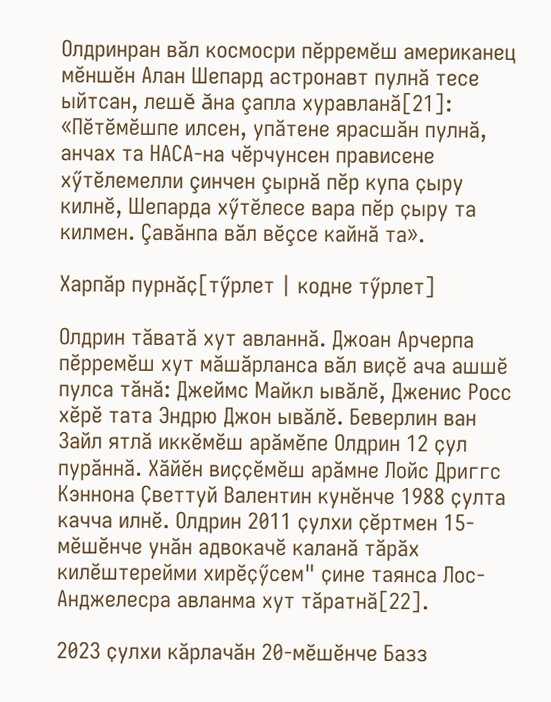Олдринран вăл космосри пӗрремӗш американец мӗншӗн Алан Шепард астронавт пулнă тесе ыйтсан, лешĕ ăна çапла хуравланă[21]: «Пӗтӗмӗшпе илсен, упӑтене ярасшӑн пулнӑ, анчах та НАСА-на чӗрчунсен прависене хӳтӗлемелли çинчен çырнă пӗр купа ҫыру килнӗ, Шепарда хӳтӗлесе вара пӗр ҫыру та килмен. Çавăнпа вăл вĕçсе кайнă та».

Харпӑр пурнӑҫ[тӳрлет | кодне тӳрлет]

Олдрин тӑватă хут авланнă. Джоан Арчерпа пӗрремӗш хут мӑшӑрланса вăл виҫӗ ача ашшĕ пулса тăнă: Джеймс Майкл ывӑлӗ, Дженис Росс хĕрĕ тата Эндрю Джон ывӑлӗ. Беверлин ван Зайл ятлă иккӗмӗш арӑмӗпе Олдрин 12 ҫул пурӑннӑ. Хӑйӗн виҫҫӗмӗш арӑмне Лойс Дриггс Кэннона Ҫветтуй Валентин кунӗнче 1988 ҫулта качча илнĕ. Олдрин 2011 ҫулхи ҫӗртмен 15-мӗшӗнче унăн адвокачĕ каланă тăрăх килӗштерейми хирӗҫӳсем" ҫине таянса Лос-Анджелесра авланма хут тăратнă[22].

2023 ҫулхи кăрлачăн 20-мӗшӗнче Базз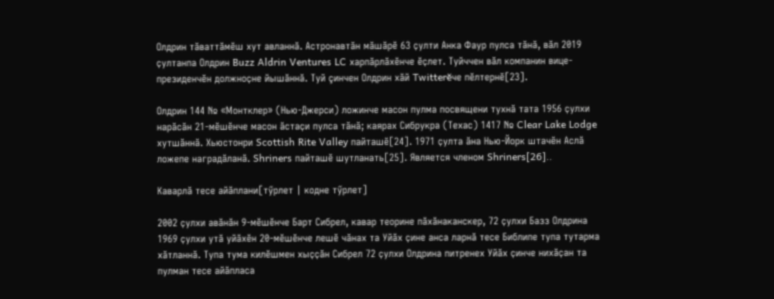Олдрин тӑваттӑмӗш хут авланнӑ. Астронавтӑн мӑшӑрӗ 63 ҫулти Анка Фаур пулса тӑнӑ, вӑл 2019 ҫултанпа Олдрин Buzz Aldrin Ventures LC харпӑрлӑхӗнче ӗҫлет. Туйччен вӑл компанин вице-президенчӗн должноҫне йышӑннӑ. Туй çинчен Олдрин хӑй Twitterĕче пӗлтернӗ[23].

Олдрин 144 № «Монтклер» (Нью-Джерси) ложинче масон пулма посвящени тухнă тата 1956 ҫулхи нарӑсӑн 21-мӗшӗнче масон ӑстаҫи пулса тӑнӑ; каярах Сибрукра (Техас) 1417 № Clear Lake Lodge хутшӑннӑ. Хьюстонри Scottish Rite Valley пайташӗ[24]. 1971 ҫулта ӑна Нью-Йорк штачĕн Аслӑ ложепе наградăланă. Shriners пайташӗ шутланать[25]. Является членом Shriners[26]..

Каварлӑ тесе айӑплани[тӳрлет | кодне тӳрлет]

2002 ҫулхи авӑнӑн 9-мӗшӗнче Барт Сибрел, кавар теорине пӑхӑнаканскер, 72 ҫулхи Базз Олдрина 1969 ҫулхи утӑ уйӑхӗн 20-мӗшӗнче лешӗ чӑнах та Уйӑх ҫине анса ларнӑ тесе Библипе тупа тутарма хӑтланнă. Тупа тума килӗшмен хыҫҫӑн Сибрел 72 ҫулхи Олдрина питренех Уйӑх ҫинче нихӑҫан та пулман тесе айăпласа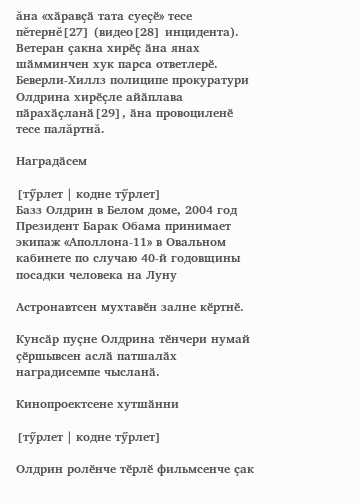ăна «хӑравҫӑ тата суеҫӗ» тесе пĕтернĕ[27] (видео[28] инцидента). Ветеран ҫакна хирӗҫ ӑна янах шӑмминчен хук парса ответлерӗ. Беверли-Хиллз полиципе прокуратури Олдрина хирӗҫле айӑплава пӑрахӑҫланӑ[29], ӑна провоциленӗ тесе палăртнă.

Наградӑсем

[тӳрлет | кодне тӳрлет]
Базз Олдрин в Белом доме, 2004 год
Президент Барак Обама принимает экипаж «Аполлона-11» в Овальном кабинете по случаю 40-й годовщины посадки человека на Луну

Астронавтсен мухтавӗн залне кӗртнӗ.

Кунсӑр пуҫне Олдрина тӗнчери нумай ҫӗршывсен аслӑ патшалӑх наградисемпе чысланӑ.

Кинопроектсене хутшӑнни

[тӳрлет | кодне тӳрлет]

Олдрин ролӗнче тӗрлӗ фильмсенче ҫак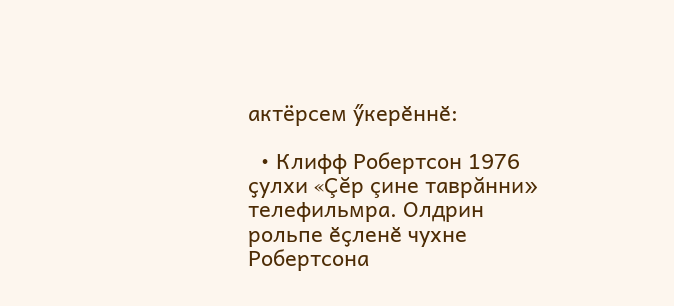актёрсем ӳкерӗннӗ:

  • Клифф Робертсон 1976 ҫулхи «Çĕр çине таврăнни» телефильмра. Олдрин рольпе ӗҫленӗ чухне Робертсона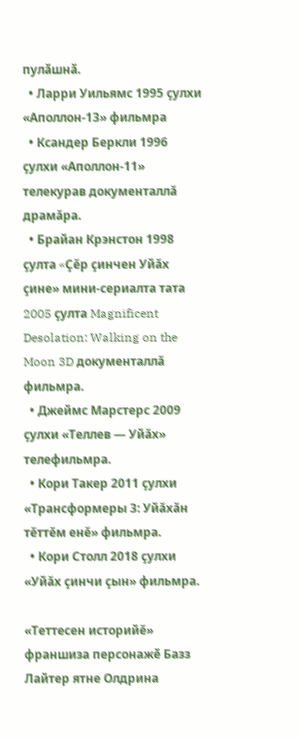пулӑшнӑ.
  • Ларри Уильямс 1995 ҫулхи «Аполлон-13» фильмра
  • Ксандер Беркли 1996 ҫулхи «Аполлон-11» телекурав документаллă драмăра.
  • Брайан Крэнстон 1998 çулта «Çĕр çинчен Уйăх çине» мини-сериалта тата 2005 çулта Magnificent Desolation: Walking on the Moon 3D документаллă фильмра.
  • Джеймс Марстерс 2009 ҫулхи «Теллев — Уйăх» телефильмра.
  • Кори Такер 2011 ҫулхи «Трансформеры 3: Уйăхăн тĕттĕм енĕ» фильмра.
  • Кори Столл 2018 çулхи «Уйăх çинчи çын» фильмра.

«Теттесен историйĕ» франшиза персонажӗ Базз Лайтер ятне Олдрина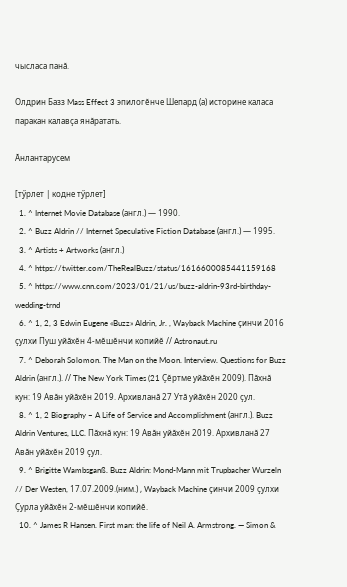чысласа панӑ.

Олдрин Базз Mass Effect 3 эпилогӗнче Шепард (а) историне каласа паракан калавҫа янӑратать.

Ăнлантарусем

[тӳрлет | кодне тӳрлет]
  1. ^ Internet Movie Database (англ.) — 1990.
  2. ^ Buzz Aldrin // Internet Speculative Fiction Database (англ.) — 1995.
  3. ^ Artists + Artworks (англ.)
  4. ^ https://twitter.com/TheRealBuzz/status/1616600085441159168
  5. ^ https://www.cnn.com/2023/01/21/us/buzz-aldrin-93rd-birthday-wedding-trnd
  6. ^ 1, 2, 3 Edwin Eugene «Buzz» Aldrin, Jr. , Wayback Machine çинчи 2016 ҫулхи Пуш уйӑхӗн 4-мӗшӗнчи копийӗ // Astronaut.ru
  7. ^ Deborah Solomon. The Man on the Moon. Interview. Questions for Buzz Aldrin (англ.). // The New York Times (21 Ҫӗртме уйӑхӗн 2009). Пӑхнӑ кун: 19 Авӑн уйӑхӗн 2019. Архивланӑ 27 Утӑ уйӑхӗн 2020 ҫул.
  8. ^ 1, 2 Biography – A Life of Service and Accomplishment (англ.). Buzz Aldrin Ventures, LLC. Пӑхнӑ кун: 19 Авӑн уйӑхӗн 2019. Архивланӑ 27 Авӑн уйӑхӗн 2019 ҫул.
  9. ^ Brigitte Wambsganß. Buzz Aldrin: Mond-Mann mit Trupbacher Wurzeln // Der Westen, 17.07.2009.(ним.) , Wayback Machine çинчи 2009 ҫулхи Ҫурла уйӑхӗн 2-мӗшӗнчи копийӗ.
  10. ^ James R Hansen. First man: the life of Neil A. Armstrong. — Simon &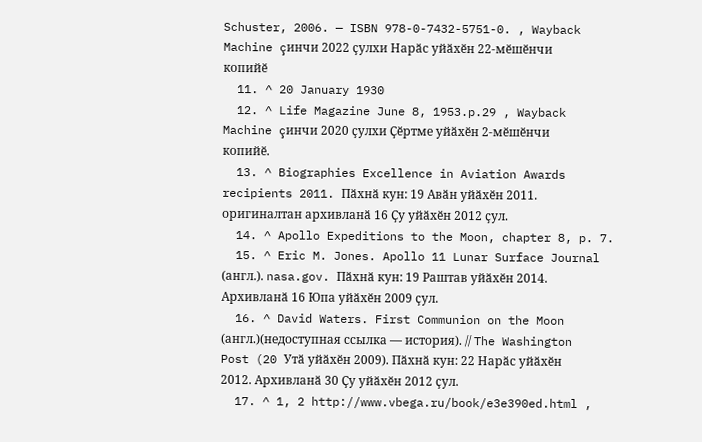Schuster, 2006. — ISBN 978-0-7432-5751-0. , Wayback Machine çинчи 2022 ҫулхи Нарӑс уйӑхӗн 22-мӗшӗнчи копийӗ
  11. ^ 20 January 1930
  12. ^ Life Magazine June 8, 1953.p.29 , Wayback Machine çинчи 2020 ҫулхи Ҫӗртме уйӑхӗн 2-мӗшӗнчи копийӗ.
  13. ^ Biographies Excellence in Aviation Awards recipients 2011. Пӑхнӑ кун: 19 Авӑн уйӑхӗн 2011. оригиналтан архивланӑ 16 Ҫу уйӑхӗн 2012 ҫул.
  14. ^ Apollo Expeditions to the Moon, chapter 8, p. 7.
  15. ^ Eric M. Jones. Apollo 11 Lunar Surface Journal (англ.). nasa.gov. Пӑхнӑ кун: 19 Раштав уйӑхӗн 2014. Архивланӑ 16 Юпа уйӑхӗн 2009 ҫул.
  16. ^ David Waters. First Communion on the Moon (англ.)(недоступная ссылка — история). // The Washington Post (20 Утӑ уйӑхӗн 2009). Пӑхнӑ кун: 22 Нарӑс уйӑхӗн 2012. Архивланӑ 30 Ҫу уйӑхӗн 2012 ҫул.
  17. ^ 1, 2 http://www.vbega.ru/book/e3e390ed.html ,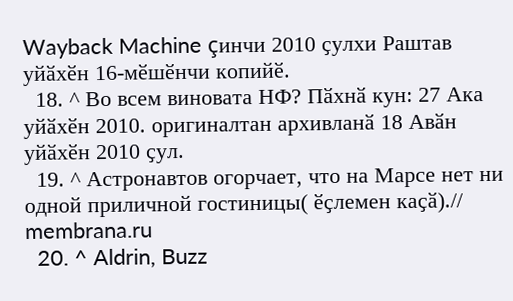Wayback Machine çинчи 2010 ҫулхи Раштав уйӑхӗн 16-мӗшӗнчи копийӗ.
  18. ^ Во всем виновата НФ? Пӑхнӑ кун: 27 Ака уйӑхӗн 2010. оригиналтан архивланӑ 18 Авӑн уйӑхӗн 2010 ҫул.
  19. ^ Астронавтов огорчает, что на Марсе нет ни одной приличной гостиницы( ӗҫлемен каҫӑ).// membrana.ru
  20. ^ Aldrin, Buzz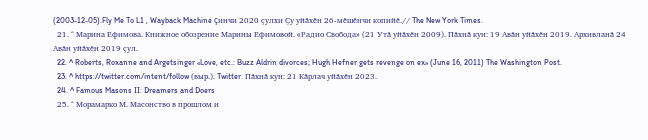(2003-12-05).Fly Me To L1 , Wayback Machine çинчи 2020 ҫулхи Ҫу уйӑхӗн 26-мӗшӗнчи копийӗ.// The New York Times.
  21. ^ Марина Ефимова. Книжное обозрение Марины Ефимовой. «Радио Свобода» (21 Утӑ уйӑхӗн 2009). Пӑхнӑ кун: 19 Авӑн уйӑхӗн 2019. Архивланӑ 24 Авӑн уйӑхӗн 2019 ҫул.
  22. ^ Roberts, Roxanne and Argetsinger «Love, etc.: Buzz Aldrin divorces; Hugh Hefner gets revenge on ex» (June 16, 2011) The Washington Post.
  23. ^ https://twitter.com/intent/follow (выр.). Twitter. Пӑхнӑ кун: 21 Кӑрлач уйӑхӗн 2023.
  24. ^ Famous Masons II: Dreamers and Doers
  25. ^ Морамарко М. Масонство в прошлом и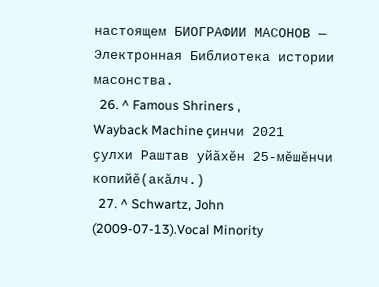настоящем БИОГРАФИИ МАСОНОВ — Электронная Библиотека истории масонства.
  26. ^ Famous Shriners , Wayback Machine çинчи 2021 ҫулхи Раштав уйӑхӗн 25-мӗшӗнчи копийӗ(акăлч.)
  27. ^ Schwartz, John (2009-07-13).Vocal Minority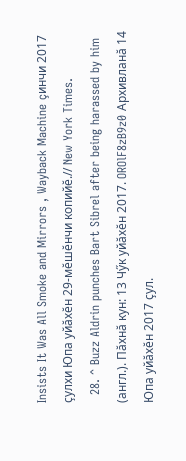Insists It Was All Smoke and Mirrors , Wayback Machine çинчи 2017 ҫулхи Юпа уйӑхӗн 29-мӗшӗнчи копийӗ.// New York Times.
  28. ^ Buzz Aldrin punches Bart Sibrel after being harassed by him (англ.). Пӑхнӑ кун: 13 Чӳк уйӑхӗн 2017. OROlF8zB9z0 Архивланӑ 14 Юпа уйӑхӗн 2017 ҫул.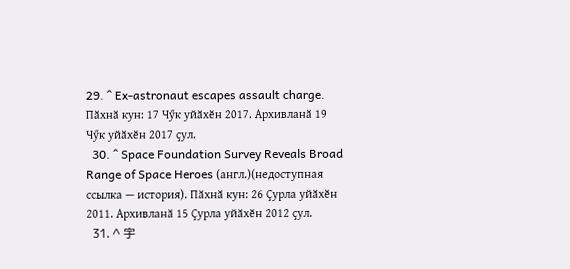29. ^ Ex-astronaut escapes assault charge. Пӑхнӑ кун: 17 Чӳк уйӑхӗн 2017. Архивланӑ 19 Чӳк уйӑхӗн 2017 ҫул.
  30. ^ Space Foundation Survey Reveals Broad Range of Space Heroes (англ.)(недоступная ссылка — история). Пӑхнӑ кун: 26 Ҫурла уйӑхӗн 2011. Архивланӑ 15 Ҫурла уйӑхӗн 2012 ҫул.
  31. ^ 宇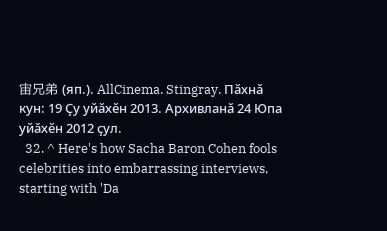宙兄弟 (яп.). AllCinema. Stingray. Пӑхнӑ кун: 19 Ҫу уйӑхӗн 2013. Архивланӑ 24 Юпа уйӑхӗн 2012 ҫул.
  32. ^ Here's how Sacha Baron Cohen fools celebrities into embarrassing interviews, starting with 'Da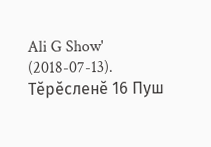Ali G Show' (2018-07-13). Тĕрĕсленĕ 16 Пуш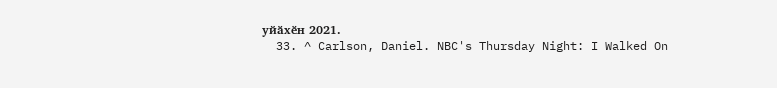уйӑхӗн 2021.
  33. ^ Carlson, Daniel. NBC's Thursday Night: I Walked On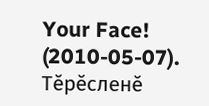Your Face! (2010-05-07). Тĕрĕсленĕ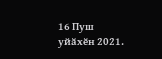16 Пуш уйӑхӗн 2021.